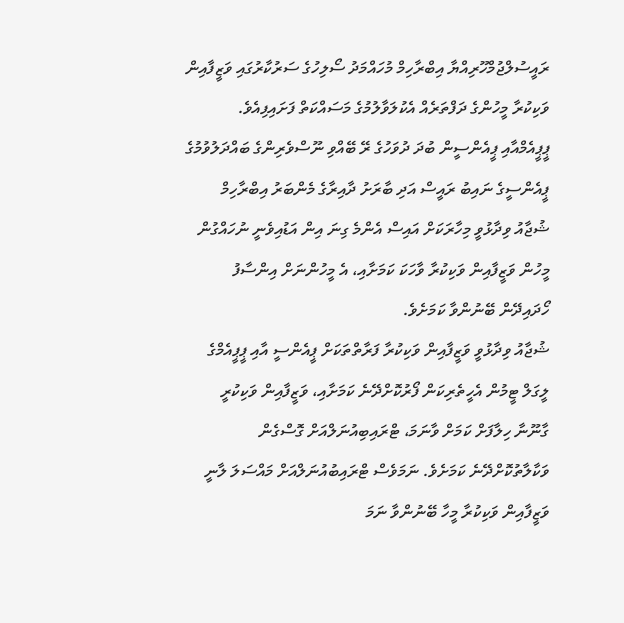ރައީސުލްޖުމްހޫރިއްޔާ އިބްރާހިމް މުހައްމަދު ސޯލިހުގެ ސަރުކާރުގައި ވަޒީފާއިން ވަކިކުރާ މީހުންގެ ދަފްތަރެއް އެކުލަވާލުމުގެ މަސައްކަތް ފަށައިފިއެވެ.
ޕީޕީއެމްއާއި ޕީއެންސީން ބުދަ ދުވަހުގެ ރޭ ބޭއްވި ނޫސްވެރިންގެ ބައްދަލުވުމުގެ ޕީއެންސީގެ ނައިބު ރައީސް އަދި ބާރަށު ދާއިރާގެ މެންބަރު އިބްރާހިމް ޝުޖާއު ވިދާޅުވީ މިހާރަކަށް އައިސް އެންމެ ގިނަ އިން އަޑުއިވެނީ ނުހައްގުން މީހުން ވަޒީފާއިން ވަކިކުރާ ވާހަކަ ކަމަށާއި، އެ މީހުންނަށް އިންސާފު ހޯދައިދޭން ބޭނުންވާ ކަމަށެވެ.
ޝުޖާއު ވިދާޅުވީ ވަޒީފާއިން ވަކިކުރާ ފަރާތްތަކަށް ޕީއެންސީ އާއި ޕީޕީއެމްގެ ލީގަލް ޓީމުން އެހީތެރިކަން ފޯރުކޮށްދޭނެ ކަމަށާއި، ވަޒީފާއިން ވަކިކުރީ ގާނޫނާ ހިލާފަށް ކަމަށް ވާނަމަ، ޓްރައިބިއުނަލްއަށް ގޮސްގެން ވަކާލާތުކޮށްދޭނެ ކަމަށެވެ. ނަމަވެސް ޓްރައިބުއުނަލްއަށް މައްސަލަ ލާނީ ވަޒީފާއިން ވަކިކުރާ މީހާ ބޭނުންވާ ނަމަ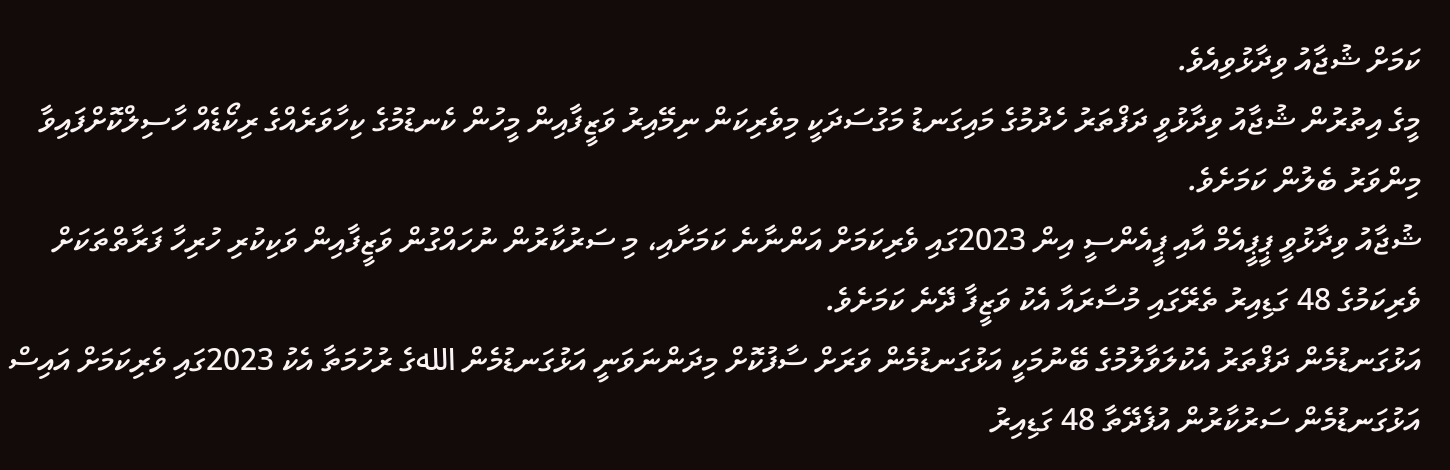ކަމަށް ޝުޖާއު ވިދާޅުވިއެވެ.
މީގެ އިތުރުން ޝުޖާއު ވިދާޅުވީ ދަފްތަރު ހެދުމުގެ މައިގަނޑު މަގުސަދަކީ މިވެރިކަން ނިމޭއިރު ވަޒީފާއިން މީހުން ކެނޑުމުގެ ކިހާވަރެއްގެ ރިކޯޑެއް ހާސިލްކޮށްފައިވާ މިންވަރު ބެލުން ކަމަށެވެ.
ޝުޖާއު ވިދާޅުވީ ޕީޕީއެމް އާއި ޕީއެންސީ އިން 2023ގައި ވެރިކަމަށް އަންނާނެ ކަމަށާއި، މި ސަރުކާރުން ނުހައްގުން ވަޒީފާއިން ވަކިކުރި ހުރިހާ ފަރާތްތަކަށް ވެރިކަމުގެ 48 ގަޑިއިރު ތެރޭގައި މުސާރައާ އެކު ވަޒީފާ ދޭނެ ކަމަށެވެ.
އަޅުގަނޑުމެން ދަފްތަރު އެކުލަވާލުމުގެ ބޭނުމަކީ އަޅުގަނޑުމެން ވަރަށް ސާފުކޮށް މިދަންނަވަނީ އަޅުގަނޑުމެން اللهގެ ރުހުމަތާ އެކު 2023ގައި ވެރިކަމަށް އައިސް އަޅުގަނޑުމެން ސަރުކާރުން އުފެދޭތާ 48 ގަޑިއިރު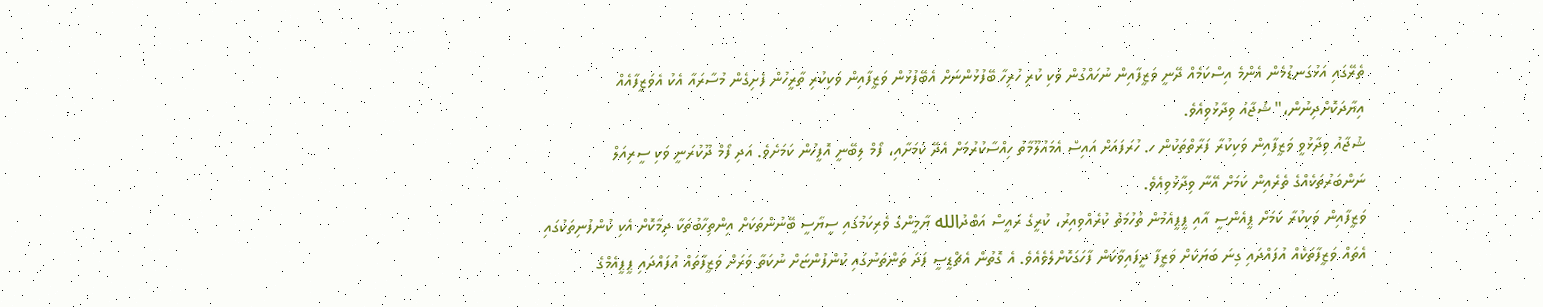ތެރޭގައި އަޅުގަނޑުމެން އެންމެ އިސްކަމެއް ދޭނީ ވަޒީފާއިން ނުހައްގުން ވަކި ކުރި ހުރިހާ ބޭފުޅުންނަށް އެބޭފުޅުން ވަޒީފާއިން ވަކިކުރި ތާރީހުން ފެށިގެން މުސާރައާ އެކު އެވަޒީފާއެއް އިޔާދަކޮށްދިނުން،" ޝުޖާއު ވިދާޅުވިއެވެ.
ޝުޖާއު ވިދާޅުވީ ވަޒީފާއިން ވަކިކުރާ ފަރާތްތަކުން ހ. ހުރަފައަށް އައިސް އެމައުލޫމާތު ހިއްސާކުރުމަށް އެދޭ ކަމަށާއި، ފޯމް ލިބޭނީ އޮފީހުން ކަމަށެވެ. އަދި ފޯމް ދޫކުރަނީ ވަކި ސީރިއަލް ނަންބަރުތަކެއްގެ ތެރެއިން ކަމަށް އޭނާ ވިދާޅުވިއެވެ.
ވަޒީފާއިން ވަކިކުރާ ކަމަށް ޕީއެންސީ އާއި ޕީޕީއެމުން ތުހުމަތު ކުރެއްވިއިރު، ކުރީގެ ރައީސް އަބްދުالله ޔާމީންގެ ވެރިކަމުގައި ސީޔާސީ ބޭނުންތަކަށް އިންތިހާބުތަކާ ދިމާކޮށް އެކި ކުންފުނިތަކުގައި އެތައް ވަޒީފާތަކެއް އުފައްދައި ގިނަ ބަޔަކަށް ވަޒީފާ ދީފައިވާކަން ފާހަގަކޮށްލެވެއެވެ. އެ ގޮތުން އެޗްޑީސީ ފަދަ ތަންތަނުގައި ކުންފުންޏަށް ނުކަތާ ވަރަށް ވަޒީފާތައް އުފައްދައި ޕީޕީއެމްގެ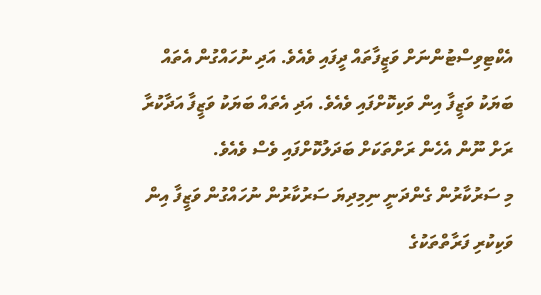އެކްޓިވިސްޓުންނަށް ވަޒީފާތައް ދީފައި ވެއެވެ. އަދި ނުހައްގުން އެތައް ބަޔަކު ވަޒީފާ އިން ވަކިކޮށްފައި ވެއެވެ. އަދި އެތައް ބަޔަކު ވަޒީފާ އަދާކުރާ ރަށް ނޫން އެހެން ރަށްތަކަށް ބަދަލުކޮށްފައި ވެސް ވެއެވެ.
މި ސަރުކާރުން ގެންދަނީ ނިމިދިޔަ ސަރުކާރުން ނުހައްގުން ވަޒީފާ އިން ވަކިކުރި ފަރާތްތަކުގެ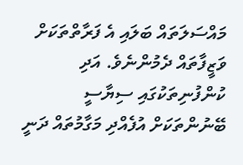މައްސަލަތައް ބަލައި އެ ފަރާތްތަކަށް ވަޒީފާތައް ދެމުންނެވެ. އަދި ކުންފުނިތަކުގައި ސިޔާސީ ބޭނުންތަކަށް އުފެއްދި މަގާމުތައް ދަނީ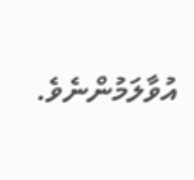އުވާލަމުންނެވެ.